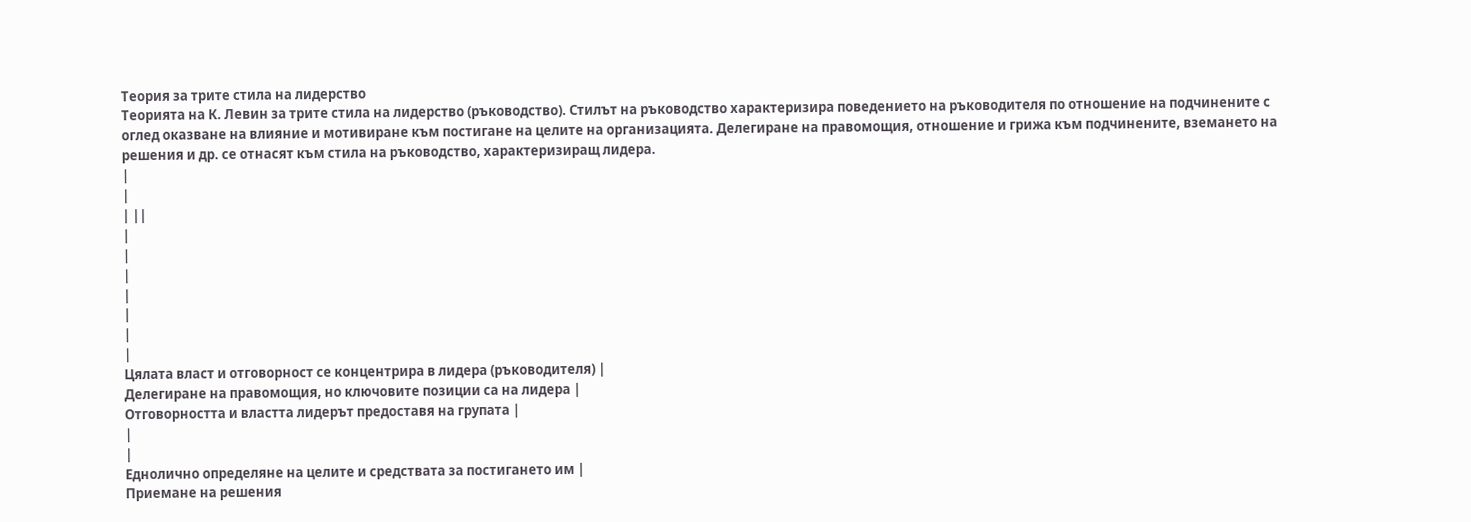Теория за трите стила на лидерство
Теорията на К. Левин за трите стила на лидерство (ръководство). Стилът на ръководство характеризира поведението на ръководителя по отношение на подчинените с оглед оказване на влияние и мотивиране към постигане на целите на организацията. Делегиране на правомощия, отношение и грижа към подчинените, вземането на решения и др. се отнасят към стила на ръководство, характеризиращ лидера.
|
|
| ||
|
|
|
|
|
|
|
Цялата власт и отговорност се концентрира в лидера (ръководителя) |
Делегиране на правомощия, но ключовите позиции са на лидера |
Отговорността и властта лидерът предоставя на групата |
|
|
Еднолично определяне на целите и средствата за постигането им |
Приемане на решения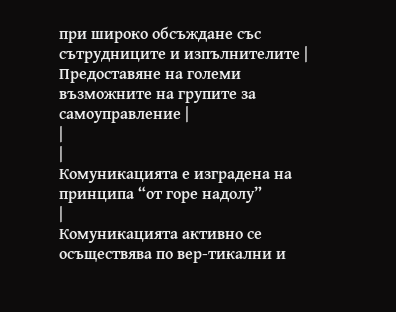при широко обсъждане със сътрудниците и изпълнителите |
Предоставяне на големи възможните на групите за самоуправление |
|
|
Комуникацията е изградена на принципа “от горе надолу”
|
Комуникацията активно се осъществява по вер-тикални и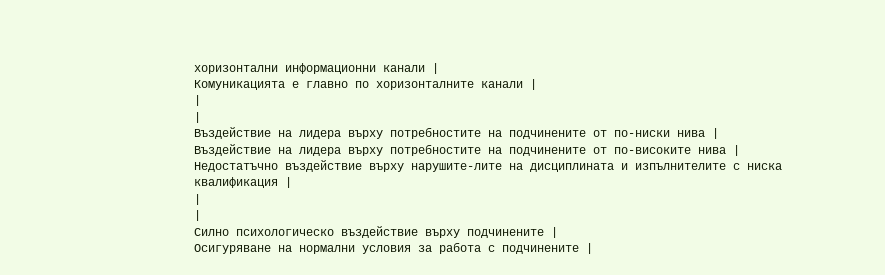хоризонтални информационни канали |
Комуникацията е главно по хоризонталните канали |
|
|
Въздействие на лидера върху потребностите на подчинените от по-ниски нива |
Въздействие на лидера върху потребностите на подчинените от по-високите нива |
Недостатъчно въздействие върху нарушите-лите на дисциплината и изпълнителите с ниска квалификация |
|
|
Силно психологическо въздействие върху подчинените |
Осигуряване на нормални условия за работа с подчинените |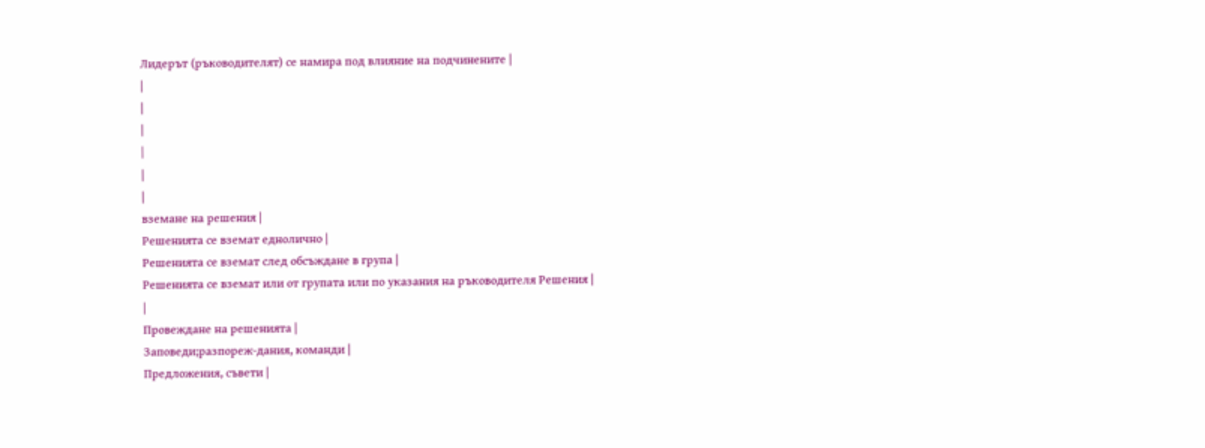Лидерът (ръководителят) се намира под влияние на подчинените |
|
|
|
|
|
|
вземане на решения |
Решенията се вземат еднолично |
Решенията се вземат след обсъждане в група |
Решенията се вземат или от групата или по указания на ръководителя Решения |
|
Провеждане на решенията |
Заповеди;разпореж-дания, команди |
Предложения, съвети |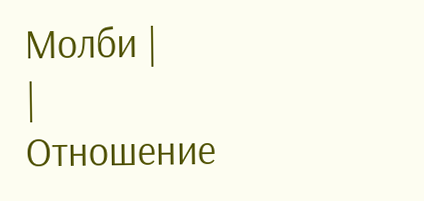Молби |
|
Отношение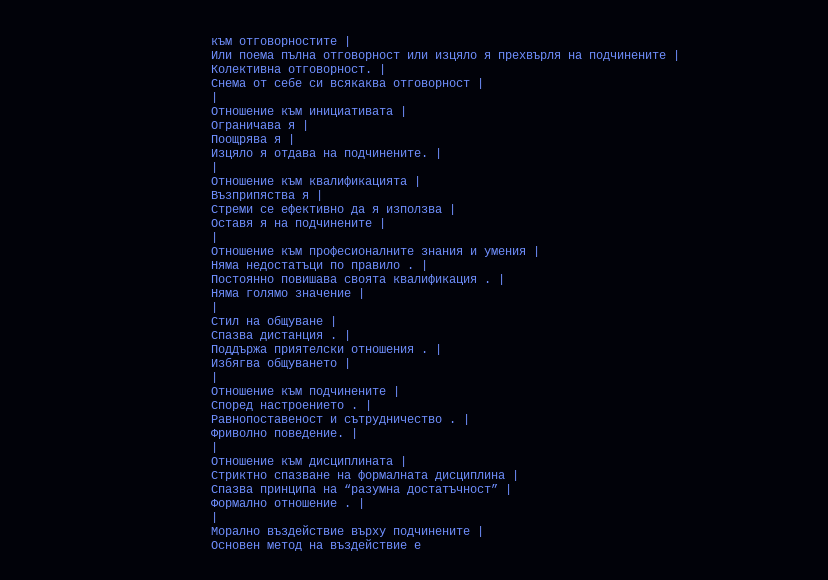към отговорностите |
Или поема пълна отговорност или изцяло я прехвърля на подчинените |
Колективна отговорност. |
Снема от себе си всякаква отговорност |
|
Отношение към инициативата |
Ограничава я |
Поощрява я |
Изцяло я отдава на подчинените. |
|
Отношение към квалификацията |
Възприпяства я |
Стреми се ефективно да я използва |
Оставя я на подчинените |
|
Отношение към професионалните знания и умения |
Няма недостатъци по правило . |
Постоянно повишава своята квалификация . |
Няма голямо значение |
|
Стил на общуване |
Спазва дистанция . |
Поддържа приятелски отношения . |
Избягва общуването |
|
Отношение към подчинените |
Според настроението . |
Равнопоставеност и сътрудничество . |
Фриволно поведение. |
|
Отношение към дисциплината |
Стриктно спазване на формалната дисциплина |
Спазва принципа на “разумна достатъчност” |
Формално отношение . |
|
Морално въздействие върху подчинените |
Основен метод на въздействие е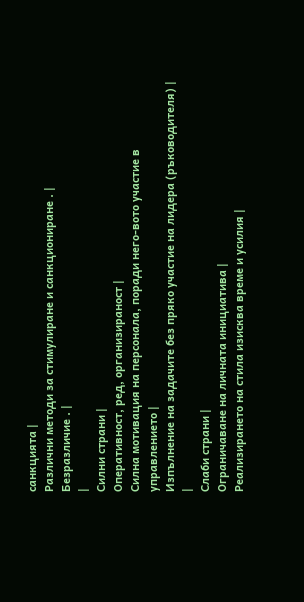санкцията |
Различни методи за стимулиране и санкциониране . |
Безразличие . |
|
Силни страни |
Оперативност, ред, организираност |
Силна мотивация на персонала, поради него-вото участие в управлението |
Изпълнение на задачите без пряко участие на лидера (ръководителя) |
|
Слаби страни |
Ограничаване на личната инициатива |
Реализирането на стила изисква време и усилия |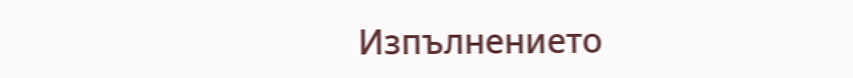Изпълнението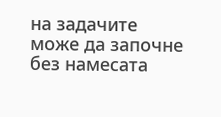на задачите може да започне без намесата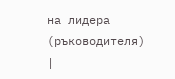на лидера (ръководителя) |